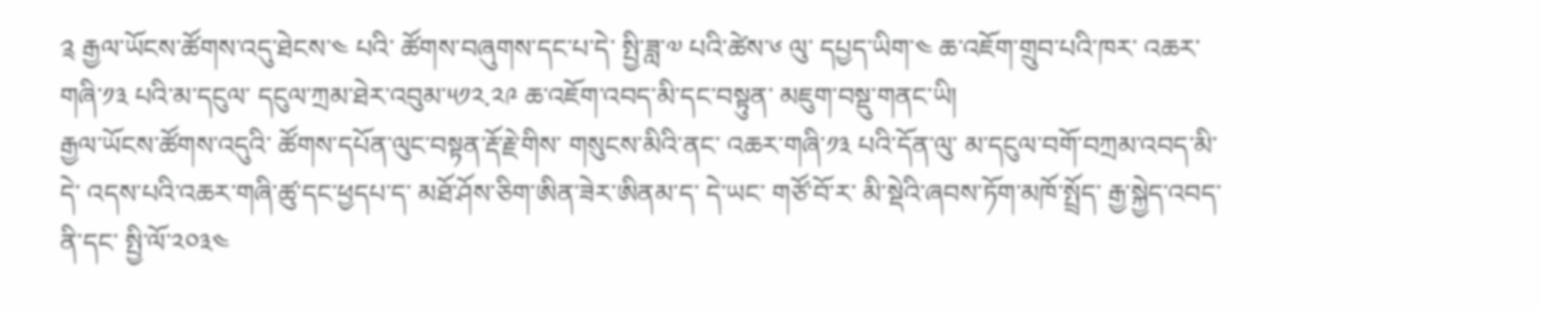༉ རྒྱལ་ཡོངས་ཚོགས་འདུ་ཐེངས་༤ པའི་ ཚོགས་བཞུགས་དང་པ་དེ་ སྤྱི་ཟླ་༧ པའི་ཚེས་༦ ལུ་ དཔྱད་ཡིག་༤ ཆ་འཇོག་གྲུབ་པའི་ཁར་ འཆར་གཞི་༡༣ པའི་མ་དངུལ་ དངུལ་ཀྲམ་ཐེར་འབུམ་༥༡༢.༢༩ ཆ་འཇོག་འབད་མི་དང་བསྟུན་ མཇུག་བསྡུ་གནང་ཡི།
རྒྱལ་ཡོངས་ཚོགས་འདུའི་ ཚོགས་དཔོན་ལུང་བསྟན་རྡོ་རྗེ་གིས་ གསུངས་མིའི་ནང་ འཆར་གཞི་༡༣ པའི་དོན་ལུ་ མ་དངུལ་བགོ་བཀྲམ་འབད་མི་དེ་ འདས་པའི་འཆར་གཞི་ཚུ་དང་ཕྱདཔ་ད་ མཐོ་ཤོས་ཅིག་ཨིན་ཟེར་ཨིནམ་ད་ དེ་ཡང་ གཙོ་བོ་ར་ མི་སྡེའི་ཞབས་ཏོག་མཁོ་སྤྲོད་ རྒྱ་སྐྱེད་འབད་ནི་དང་ སྤྱི་ལོ་༢༠༣༤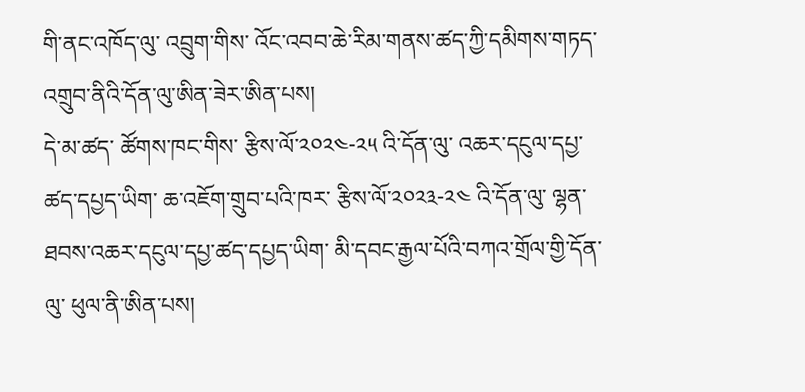གི་ནང་འཁོད་ལུ་ འབྲུག་གིས་ འོང་འབབ་ཆེ་རིམ་གནས་ཚད་ཀྱི་དམིགས་གཏད་ འགྲུབ་ནིའི་དོན་ལུ་ཨིན་ཟེར་ཨིན་པས།
དེ་མ་ཚད་ ཚོགས་ཁང་གིས་ རྩིས་ལོ་༢༠༢༤-༢༥ འི་དོན་ལུ་ འཆར་དངུལ་དཔྱ་ཚད་དཔྱད་ཡིག་ ཆ་འཇོག་གྲུབ་པའི་ཁར་ རྩིས་ལོ་༢༠༢༣-༢༤ འི་དོན་ལུ་ ལྷན་ཐབས་འཆར་དངུལ་དཔྱ་ཚད་དཔྱད་ཡིག་ མི་དབང་རྒྱལ་པོའི་བཀའ་གྲོལ་གྱི་དོན་ལུ་ ཕུལ་ནི་ཨིན་པས།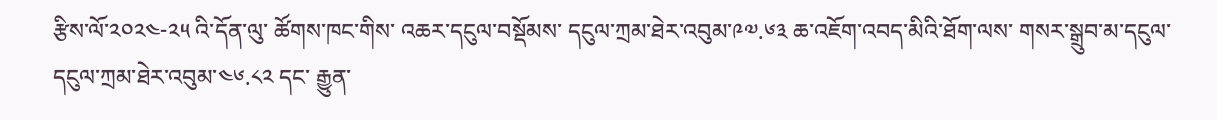རྩིས་ལོ་༢༠༢༤-༢༥ འི་དོན་ལུ་ ཚོགས་ཁང་གིས་ འཆར་དངུལ་བསྡོམས་ དངུལ་ཀྲམ་ཐེར་འབུམ་༩༧.༦༣ ཆ་འཇོག་འབད་མིའི་ཐོག་ལས་ གསར་སྒྲུབ་མ་དངུལ་ དངུལ་ཀྲམ་ཐེར་འབུམ་༤༦.༨༢ དང་ རྒྱུན་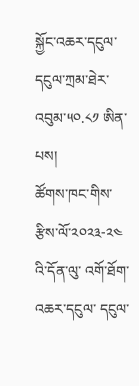སྐྱོང་འཆར་དངུལ་ དངུལ་ཀྲམ་ཐེར་འབུམ་༥༠.༨༡ ཨིན་པས།
ཚོགས་ཁང་གིས་ རྩིས་ལོ་༢༠༢༣-༢༤ འི་དོན་ལུ་ འགོ་ཐོག་འཆར་དངུལ་ དངུལ་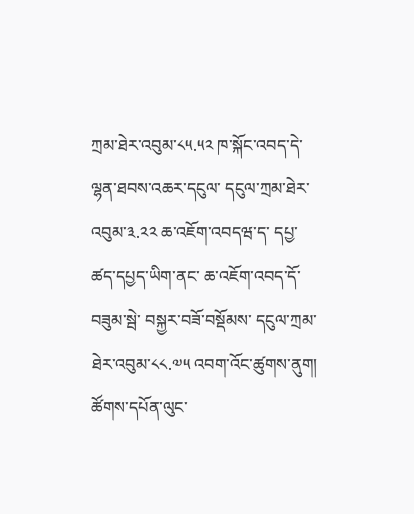ཀྲམ་ཐེར་འབུམ་༨༥.༥༢ ཁ་སྐོང་འབད་དེ་ ལྷན་ཐབས་འཆར་དངུལ་ དངུལ་ཀྲམ་ཐེར་འབུམ་༣.༢༢ ཆ་འཇོག་འབདཝ་ད་ དཔྱ་ཚད་དཔྱད་ཡིག་ནང་ ཆ་འཇོག་འབད་དོ་བཟུམ་སྦེ་ བསྐྱར་བཟོ་བསྡོམས་ དངུལ་ཀྲམ་ཐེར་འབུམ་༨༨.༧༥ འབག་འོང་ཚུགས་ནུག།
ཚོགས་དཔོན་ལུང་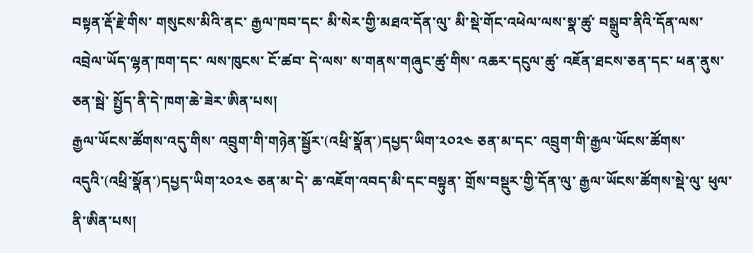བསྟན་རྡོ་རྗེ་གིས་ གསུངས་མིའི་ནང་ རྒྱལ་ཁབ་དང་ མི་སེར་གྱི་མཐའ་དོན་ལུ་ མི་སྡེ་གོང་འཕེལ་ལས་སྣ་ཚུ་ བསྒྲུབ་ནིའི་དོན་ལས་ འབྲེལ་ཡོད་ལྷན་ཁག་དང་ ལས་ཁུངས་ ངོ་ཚབ་ དེ་ལས་ ས་གནས་གཞུང་ཚུ་གིས་ འཆར་དངུལ་ཚུ་ འཇོན་ཐངས་ཅན་དང་ ཕན་ནུས་ཅན་སྦེ་ སྤྱོད་ནི་དེ་ཁག་ཆེ་ཟེར་ཨིན་པས།
རྒྱལ་ཡོངས་ཚོགས་འདུ་གིས་ འབྲུག་གི་གཉེན་སྦྱོར་(འཕྲི་སྣོན་)དཔྱད་ཡིག་༢༠༢༤ ཅན་མ་དང་ འབྲུག་གི་རྒྱལ་ཡོངས་ཚོགས་འདུའི་(འཕྲི་སྣོན་)དཔྱད་ཡིག་༢༠༢༤ ཅན་མ་དེ་ ཆ་འཇོག་འབད་མི་དང་བསྟུན་ གྲོས་བསྡུར་གྱི་དོན་ལུ་ རྒྱལ་ཡོངས་ཚོགས་སྡེ་ལུ་ ཕུལ་ནི་ཨིན་པས།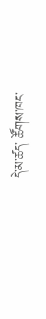དེ་མ་ཚད་ ཚོགས་ཁང་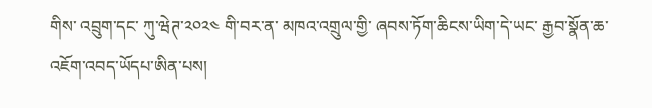གིས་ འབྲུག་དང་ ཀུ་ཝེཊ་༢༠༢༤ གི་བར་ན་ མཁའ་འགྲུལ་གྱི་ ཞབས་ཏོག་ཆིངས་ཡིག་དེ་ཡང་ རྒྱབ་སྣོན་ཆ་འཇོག་འབད་ཡོདཔ་ཨིན་པས།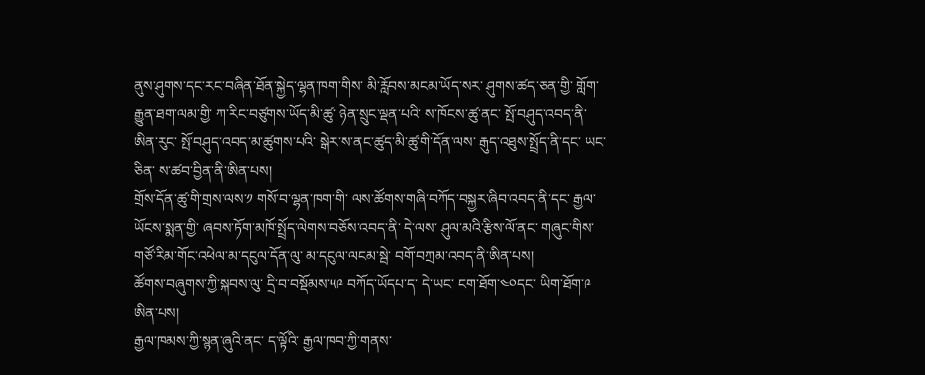ནུས་ཤུགས་དང་རང་བཞིན་ཐོན་སྐྱེད་ལྷན་ཁག་གིས་ མི་རློབས་མངམ་ཡོད་སར་ ཤུགས་ཚད་ཅན་གྱི་ གློག་རྒྱུན་ཐག་ལམ་གྱི་ ཀ་རིང་བཙུགས་ཡོད་མི་ཚུ་ ཉེན་སྲུང་ལྡན་པའི་ ས་ཁོངས་ཚུ་ནང་ སྤོ་བཤུད་འབད་ནི་ཨིན་རུང་ སྤོ་བཤུད་འབད་མ་ཚུགས་པའི་ སྒེར་ས་ནང་ཚུད་མི་ཚུ་གི་དོན་ལས་ རྒུད་འཐུས་སྤྲོད་ནི་དང་ ཡང་ཅིན་ ས་ཚབ་བྱིན་ནི་ཨིན་པས།
གྲོས་དོན་ཚུ་གི་གྲས་ལས་༡ གསོ་བ་ལྷན་ཁག་གི་ ལས་ཚོགས་གཞི་བཀོད་བསྐྱར་ཞིབ་འབད་ནི་དང་ རྒྱལ་ཡོངས་སྨན་གྱི་ ཞབས་ཏོག་མཁོ་སྤྲོད་ལེགས་བཅོས་འབད་ནི་ དེ་ལས་ ཤུལ་མའི་རྩིས་ལོ་ནང་ གཞུང་གིས་ གཙོ་རིམ་གོང་འཕེལ་མ་དངུལ་དོན་ལུ་ མ་དངུལ་ལངམ་སྦེ་ བགོ་བཀྲམ་འབད་ནི་ཨིན་པས།
ཚོགས་བཞུགས་ཀྱི་སྐབས་ལུ་ དྲི་བ་བསྡོམས་༥༩ བཀོད་ཡོདཔ་ད་ དེ་ཡང་ ངག་ཐོག་༤༠དང་ ཡིག་ཐོག་༩ ཨིན་པས།
རྒྱལ་ཁམས་ཀྱི་སྙན་ཞུའི་ནང་ ད་ལྟོའི་ རྒྱལ་ཁབ་ཀྱི་གནས་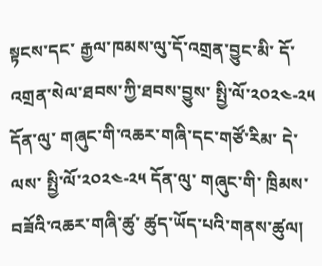སྟངས་དང་ རྒྱལ་ཁམས་ལུ་དོ་འགྲན་བྱུང་མི་ དོ་འགྲན་སེལ་ཐབས་ཀྱི་ཐབས་བྱུས་ སྤྱི་ལོ་༢༠༢༤-༢༥ དོན་ལུ་ གཞུང་གི་འཆར་གཞི་དང་གཙོ་རིམ་ དེ་ལས་ སྤྱི་ལོ་༢༠༢༤-༢༥ དོན་ལུ་ གཞུང་གི་ ཁྲིམས་བཟོའི་འཆར་གཞི་ཚུ་ ཚུད་ཡོད་པའི་གནས་ཚུལ།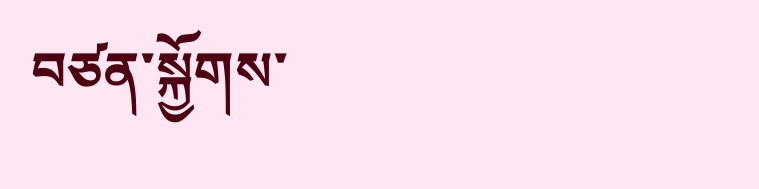བཙན་སྐྱོགས་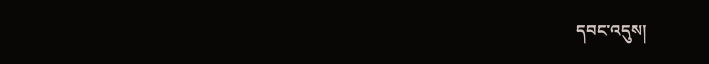དབང་འདུས།